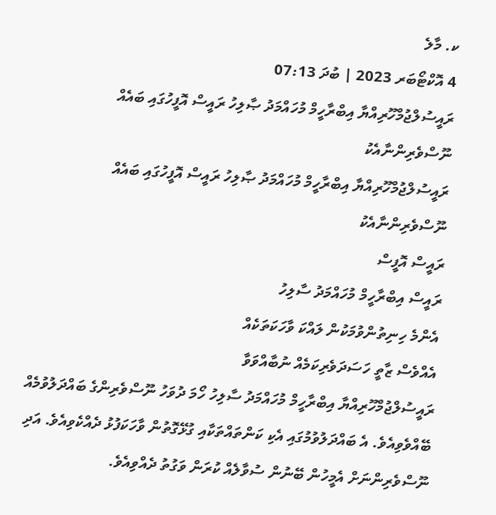ކ. މާލެ
4 އޮކްޓޯބަރ 2023 | ބުދަ 07:13
ރައީސުލްޖުމްހޫރިއްޔާ އިބްރާހީމް މުހައްމަދު ޞާލިހު ރައީސް އޮފީހުގައި ބައެއް ނޫސްވެރިންނާއެކު
ރައީސުލްޖުމްހޫރިއްޔާ އިބްރާހީމް މުހައްމަދު ޞާލިހު ރައީސް އޮފީހުގައި ބައެއް ނޫސްވެރިންނާއެކު
ރައީސް އޮފީސް
ރައީސް އިބްރާހީމް މުހައްމަދު ސާލިހު
އެންމެ ހިނިތުންވުމަކުން ލައްކަ ވާހަކަތަކެއް
އެއްވެސް ޒާތީ ހަސަދަވެރިކަމެއް ނުބާއްވަވާ
ރައީސުލްޖުމްހޫރިއްޔާ އިބްރާހީމް މުހައްމަދު ސާލިހު ހޯމަ ދުވަހު ނޫސްވެރިންގެ ބައްދަލުވުމެއް ބޭއްވެވިއެވެ. އެ ބައްދަލުވުމުގައި އެކި ކަންތައްތަކާއި ގުޅޭގޮތުން ވާހަކަފުޅު ދެއްކެވިއެވެ. އަދި ނޫސްވެރިންނަށް އެމީހުން ބޭނުން ސުވާލެއް ކުރަން ވަގުތު ދެއްވިއެވެ.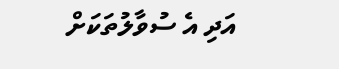އަދި އެ ސުވާލުތަކަށް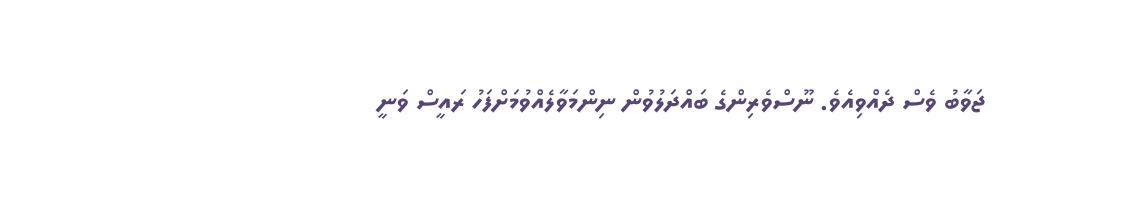ޖަވާބު ވެސް ދެއްވިއެވެ. ނޫސްވެރިންގެ ބައްދަލުވުން ނިންމަވާލެއްވުމަށްފަހު ރައީސް ވަނީ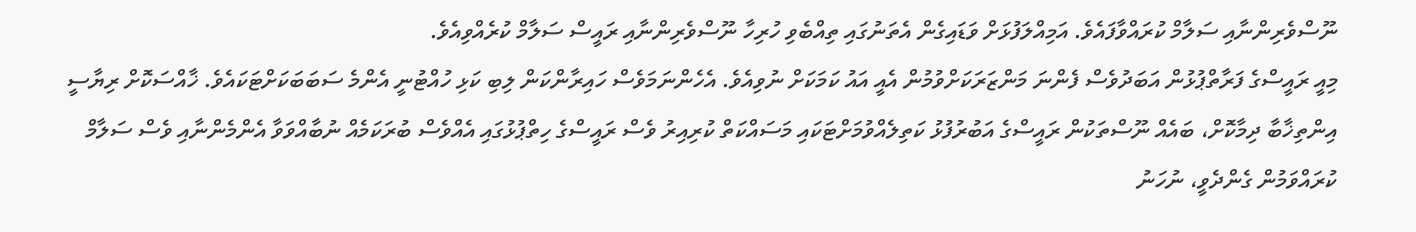ނޫސްވެރިންނާއި ސަލާމް ކުރައްވާފައެވެ. އަމިއްލަފުޅަށް ވަޑައިގެން އެތަނުގައި ތިއްބެވި ހުރިހާ ނޫސްވެރިންނާއި ރައީސް ސަލާމް ކުރެއްވިއެވެ.
މިއީ ރައީސްގެ ފަރާތްޕުޅުން އަބަދުވެސް ފެންނަ މަންޒަރަކަށްވުމުން އެއީ އައު ކަމަކަށް ނުވިއެވެ. އެހެންނަމަވެސް ހައިރާންކަން ލިބި ކަޅި ހުއްޓުނީ އެންމެ ސަބަބަކަށްޓަކައެވެ. ޚާއްސަކޮށް ރިޔާސީ އިންތިޚާބާ ދިމާކޮށް، ބައެއް ނޫސްތަކުން ރައީސްގެ އަބުރުފުޅު ކަތިލެއްވުމަށްޓަކައި މަސައްކަތް ކުރިއިރު ވެސް ރައީސްގެ ހިތްޕުޅުގައި އެއްވެސް ބުރަކަމެއް ނުބާއްވަވާ އެންމެންނާއި ވެސް ސަލާމް ކުރައްވަމުން ގެންދެވީ، ނުހަނު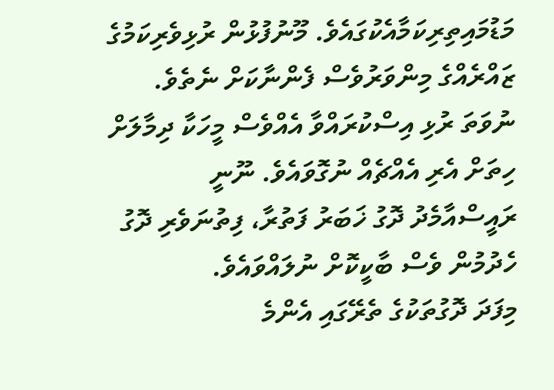މަޑުމައިތިރިކަމާއެކުގައެވެ. މޫނުފުޅުން ރުޅިވެރިކަމުގެ ޒައްރެއްގެ މިންވަރުވެސް ފެންނާކަށް ނެތެވެ. ނުވަތަ ރުޅި އިސްކުރައްވާ އެއްވެސް މީހަކާ ދިމާލަށް ހިތަށް އެރި އެއްޗެއް ނުގޮވައެވެ. ނޫނީ ރައީސްއާމެދު ދޮގު ޚަބަރު ފަތުރާ، ފިތުނަވެރި ދޮގު ހެދުމުން ވެސް ބާކީކޮށް ނުލައްވައެވެ.
މިފަދަ ދޮގުތަކުގެ ތެރޭގައި އެންމެ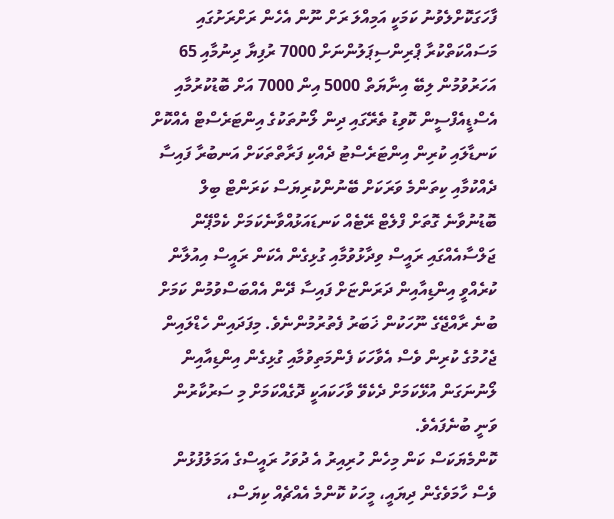ފާހަގަކޮށްލެވުނު ކަމަކީ އަމިއްލަ ރަށް ނޫން އެހެން ރަށްރަށުގައި މަސައްކަތްކުރާ ޕްރިންސިޕަލުންނަށް 7000 ރުފިޔާ ދިނުމާއި 65 އަހަރުވުމުން ލިބޭ އިނާޔަތް 5000 އިން 7000 އަށް ބޮޑުކުރުމާއި އެސްޑީއެފްސީން ކޮވިޑު ތެރޭގައި ދިން ލޯނުތަކުގެ އިންޓަރެސްޓް އެއްކޮށް ކަނޑާލައި ކުރިން އިންޓަރެސްޓު ދެއްކި ފަރާތްތަކަށް އަނބުރާ ފައިސާ ދެއްކުމާއި ކިތަންމެ ވަރަކަށް ބޭނުންކުރިޔަސް ކަރަންޓް ބިލް ބޮޑުނުވާނެ ގޮތަށް ފްލެޓް ރޭޓެއް ކަނޑައަޅުއްވާނެކަމަށް ކެމްޕޭން ޖަލްސާއެއްގައި ރައީސް ވިދާޅުވުމާއި ގުޅިގެން އެކަން ރައީސް އިއުލާން ކުރެއްވީ އިންޑިއާއިން ދަރަންޏަށް ފައިސާ ދޭން އެއްބަސްވުމުން ކަމަށް ބުނެ ރާއްޖޭގެ ނޫހަކުން ޚަބަރު ފެތުރުމުންނެވެ. މިފަދައިން ހެޑްލައިން ޖެހުމުގެ ކުރިން ވެސް އެވާހަކަ ފެންމަތިވުމާއި ގުޅިގެން އިންޑިއާއިން ލޯނުނަގަން އުޅޭކަމަށް ދެކެވޭ ވާހަކައަކީ ދޮގެއްކަމަށް މި ސަރުކާރުން ވަނީ ބުނެފައެވެ.
ކޮންމެޔަކަސް ކަން މިހެން ހުރިއިރު އެ ދުވަހު ރައީސްގެ އަމަލުފުޅުން ވެސް ހާމަވެގެން ދިޔައީ، މީހަކު ކޮންމެ އެއްޗެއް ކިޔަސް،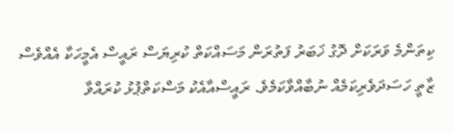ކިތަންމެ ވަރަކަށް ދޮގު ޚަބަރު ފަތުރަން މަސައްކަތް ކުރިޔަސް ރައީސް އެމީހަކާ އެއްވެސް ޒާތީ ހަސަދަވެރިކަމެއް ނުބާއްވާކަމެވެ. ރައީސްއާއެކު މަސްކަތްޕުޅު ކުރައްވާ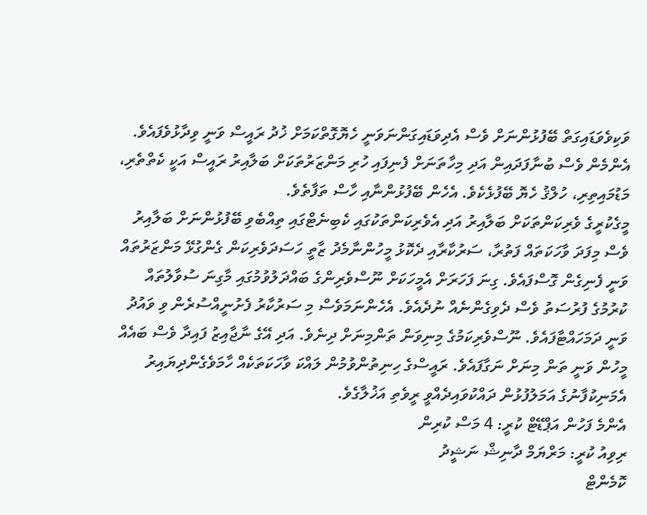ވަކިވެވަޑައިގަތް ބޭފުޅުންނަށް ވެސް އެދިވަޑައިގަންނަވަނީ ހެޔޮގޮތްކަމަށް ޚުދު ރައީސް ވަނީ ވިދާޅުވެފައެވެ. އެންމެން ވެސް ބުނާފަދައިން އަދި މިހާތަނަށް ފެނިފައި ހުރި މަންޒަރުތަކަށް ބަލާއިރު ރައީސް އަކީ ކެތްތެރި، މަޑުމައިތިރި، ހުލްޤު ހެޔޮ ބޭފުޅެކެވެ. އެހެން ބޭފުޅުންނާއި ހާސް ތަފާތެވެ.
މީގެކުރީގެ ވެރިކަންތަކަށް ބަލާއިރު އަދި އެވެރިކަންތަކުގައި ކެބިނެޓްގައި ތިއްބެވި ބޭފުޅުންނަށް ބަލާއިރު ވެސް މިފަދަ ވާހަކަތައް ފަތުރާ، ސަރުކާރާއި ދެކޮޅު މީހުންނާމެދު ޒާތީ ހަސަދަވެރިކަން ގެންގުޅޭ މަންޒަރުތައް ވަނީ ފެނިގެން ގޮސްފައެވެ. ގިނަ ފަހަރަށް އެމީހަކަށް ނޫސްވެރިންގެ ބައްދަލުވުމުގައި މާގިނަ ސުވާލުތައް ކުރުމުގެ ފުރުސަތު ވެސް ދެވިގެންނެއް ނުދެއެވެ. އެހެންނަމަވެސް މި ސަރުކާރު ފެށުނީއްސުރެން ވި ވައުދު ވަނީ ދަމަހައްޓާފައެވެ. ނޫސްވެރިކަމުގެ މިނިވަން ތަންމިނަށް ދިނެވެ. އަދި އޭގެ ނާޖާއިޒު ފައިދާ ވެސް ބައެއް މީހުން ވަނީ ތަން މިނަށް ނަގާފައެވެ. ރައީސްގެ ހިނިތުންވުމުން ލައްކަ ވާހަކަތަކެއް ހާމަވެގެންދިޔައިރު އެމަނިކުފާނުގެ އަމަލުފުޅުން ދައްކުވައިދެއްވީ ރީވެތި އަޚުލާގެވެ.
އެންމެ ފަހުން އަޕްޑޭޓް ކުރީ: 4 މަސް ކުރިން
ރިވިއު ކުރީ: މަރްޔަމް ދާނިޝް ނަޝީދު
ކޮމެންޓް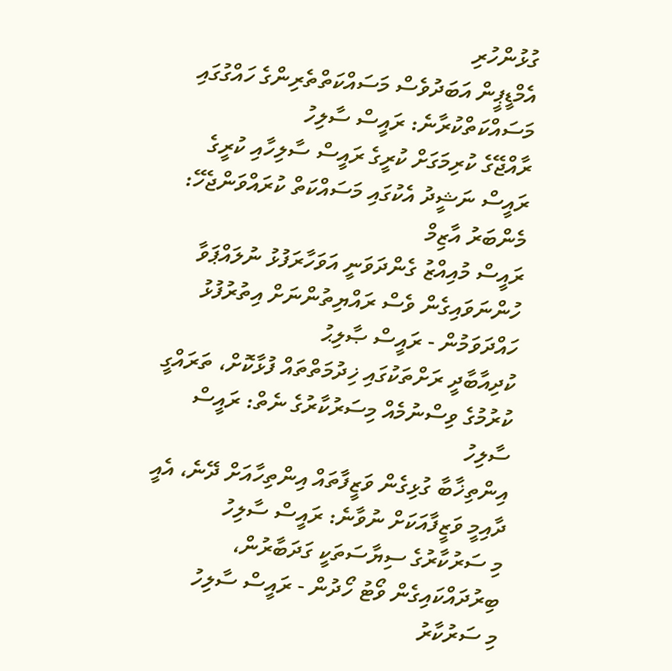ގުޅުންހުރި
އެމްޑީޕީން އަބަދުވެސް މަސައްކަތްތެރިންގެ ހައްގުގައި މަސައްކަތްކުރާނެ: ރައީސް ސާލިހު
ރާއްޖޭގެ ކުރިމަގަށް ކުރީގެ ރައީސް ސާލިހާއި ކުރީގެ ރައީސް ނަޝީދު އެކުގައި މަސައްކަތް ކުރައްވަންޖެހޭ: މެންބަރު އާޒިމް
ރައީސް މުއިއްޒު ގެންދަވަނީ އަވަހާރަފުޅު ނުލައްޕަވާ ހުންނަވައިގެން ވެސް ރައްޔިތުންނަށް އިތުރުފުޅު ހައްދަވަމުން - ރައީސް ޞާލިޙު
ކުދިއާބާދީ ރަށްތަކުގައި ޚިދުމަތްތައް ފުޅާކޮށް، ތަރައްގީ ކުރުމުގެ ވިސްނުމެއް މިސަރުކާރުގެ ނެތް: ރައީސް ސާލިހު
އިންތިޚާބާ ގުޅިގެން ވަޒީފާތައް އިންތިހާއަށް ދޭނެ، އެއީ ދާއިމީ ވަޒީފާއަކަށް ނުވާނެ: ރައީސް ސާލިހު
މި ސަރުކާރުގެ ސިޔާސަތަކީ ގަދަބާރުން، ބިރުދައްކައިގެން ވޯޓު ހޯދުން - ރައީސް ސާލިހު
މި ސަރުކާރު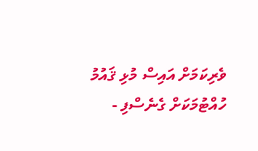ވެރިކަމަށް އައިސް މުޅި ޤައުމު ހުއްޓުމަކަށް ގެނެސްފި -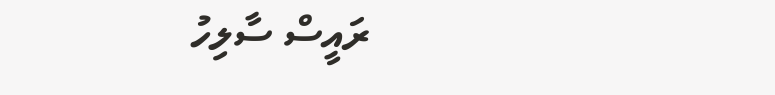ރައީސް ސާލިހު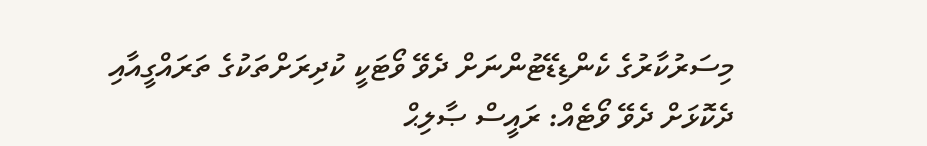މިސަރުކާރުގެ ކެންޑިޑޭޓުންނަށް ދެވޭ ވޯޓަކީ ކުދިރަށްތަކުގެ ތަރައްގީއާއި ދެކޮޅަށް ދެވޭ ވޯޓެއް: ރައީސް ޞާލިޙް